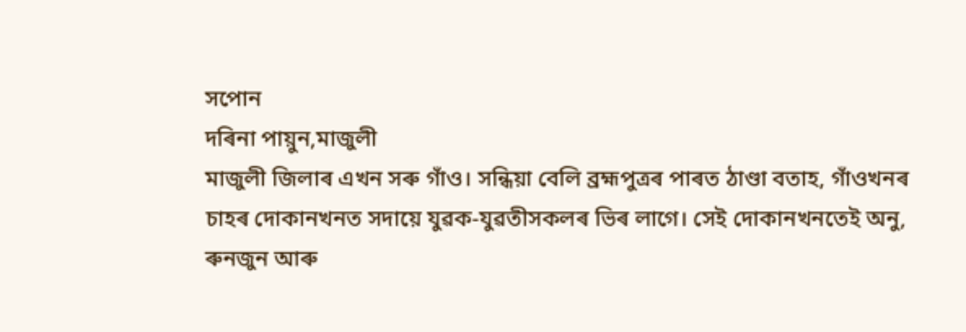সপোন
দৰিনা পায়ুন,মাজুলী
মাজুলী জিলাৰ এখন সৰু গাঁও। সন্ধিয়া বেলি ব্ৰহ্মপুত্ৰৰ পাৰত ঠাণ্ডা বতাহ, গাঁওখনৰ চাহৰ দোকানখনত সদায়ে যুৱক-যুৱতীসকলৰ ভিৰ লাগে। সেই দোকানখনতেই অনু, ৰুনজুন আৰু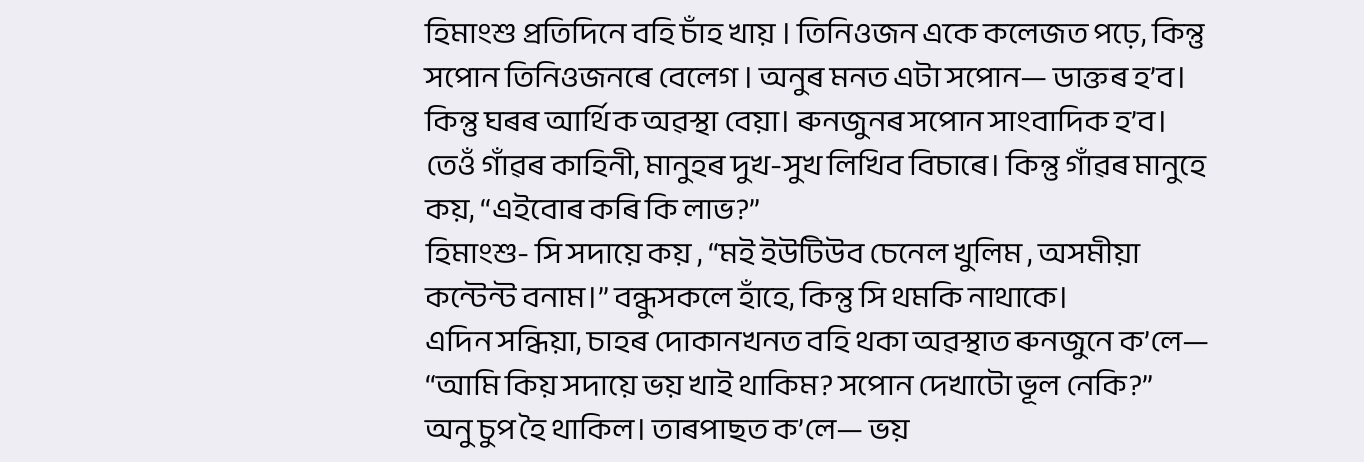হিমাংশু প্ৰতিদিনে বহি চাঁহ খায় । তিনিওজন একে কলেজত পঢ়ে, কিন্তু সপোন তিনিওজনৰে বেলেগ । অনুৰ মনত এটা সপোন— ডাক্তৰ হ’ব। কিন্তু ঘৰৰ আৰ্থিক অৱস্থা বেয়া। ৰুনজুনৰ সপোন সাংবাদিক হ’ব। তেওঁ গাঁৱৰ কাহিনী, মানুহৰ দুখ-সুখ লিখিব বিচাৰে। কিন্তু গাঁৱৰ মানুহে কয়, “এইবোৰ কৰি কি লাভ?”
হিমাংশু- সি সদায়ে কয় , “মই ইউটিউব চেনেল খুলিম , অসমীয়া কন্টেন্ট বনাম।” বন্ধুসকলে হাঁহে, কিন্তু সি থমকি নাথাকে।
এদিন সন্ধিয়া, চাহৰ দোকানখনত বহি থকা অৱস্থাত ৰুনজুনে ক’লে— “আমি কিয় সদায়ে ভয় খাই থাকিম? সপোন দেখাটো ভূল নেকি?”
অনু চুপ হৈ থাকিল। তাৰপাছত ক’লে— ভয়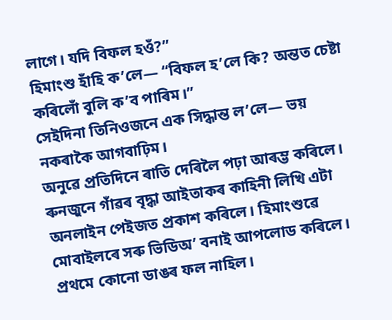লাগে। যদি বিফল হওঁ?”
হিমাংশু হাঁহি ক’লে— “বিফল হ’লে কি? অন্তত চেষ্টা কৰিলোঁ বুলি ক’ব পাৰিম।”
সেইদিনা তিনিওজনে এক সিদ্ধান্ত ল’লে— ভয় নকৰাকৈ আগবাঢ়িম।
অনুৱে প্ৰতিদিনে ৰাতি দেৰিলৈ পঢ়া আৰম্ভ কৰিলে। ৰুনজুনে গাঁৱৰ বৃদ্ধা আইতাকৰ কাহিনী লিখি এটা অনলাইন পেইজত প্ৰকাশ কৰিলে। হিমাংশুৱে মোবাইলৰে সৰু ভিডিঅ’ বনাই আপলোড কৰিলে। প্ৰথমে কোনো ডাঙৰ ফল নাহিল।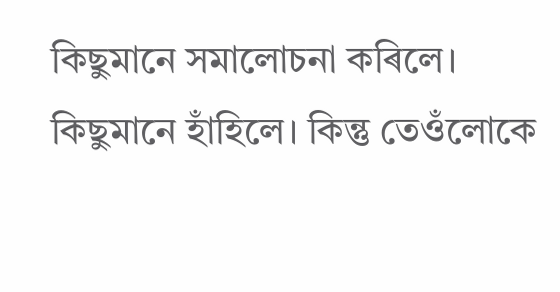কিছুমানে সমালোচনা কৰিলে। কিছুমানে হাঁহিলে। কিন্তু তেওঁলোকে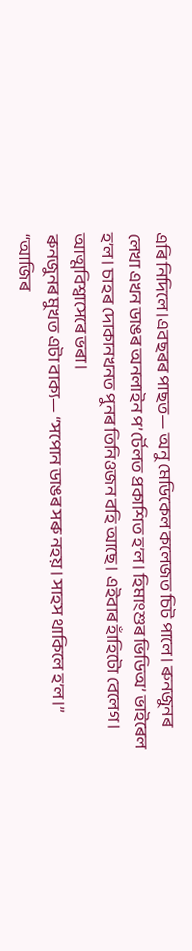এৰি নিদিলে।এবছৰৰ পাছত— অনু মেডিকেল কলেজত চিট পালে। ৰুনজুনৰ লেখা এখন ডাঙৰ অনলাইন প’ৰ্টেলত প্ৰকাশিত হ’ল। হিমাংশুৰ ভিডিঅ’ ভাইৰেল হ’ল। চাহৰ দোকানখনত পুনৰ তিনিওজন বহি আছে। এইবাৰ হাঁহিটো বেলেগ। আত্মবিশ্বাসেৰে ভৰা।
ৰুনজুনৰ মুখত এটা বাক্য— “সপোন ডাঙৰ সৰু নহয়। সাহস থাকিলে হ’ল।”
“আজিৰ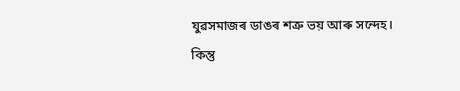যুৱসমাজৰ ডাঙৰ শত্রু ভয় আৰু সন্দেহ। কিন্তু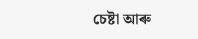চেষ্টা আৰু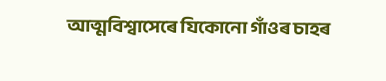আত্মবিশ্বাসেৰে যিকোনো গাঁওৰ চাহৰ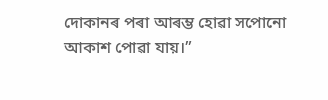দোকানৰ পৰা আৰম্ভ হোৱা সপোনো আকাশ পোৱা যায়।”